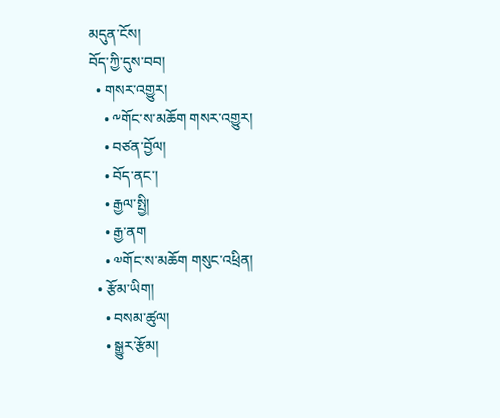མདུན་ངོས།
བོད་ཀྱི་དུས་བབ།
  • གསར་འགྱུར།
    • ༸གོང་ས་མཆོག གསར་འགྱུར།
    • བཙན་བྱོལ།
    • བོད་ནང་།
    • རྒྱལ་སྤྱི།
    • རྒྱ་ནག
    • ༧གོང་ས་མཆོག གསུང་འཕྲིན།
  • རྩོམ་ཡིག།
    • བསམ་ཚུལ།
    • སྒྱུར་རྩོམ།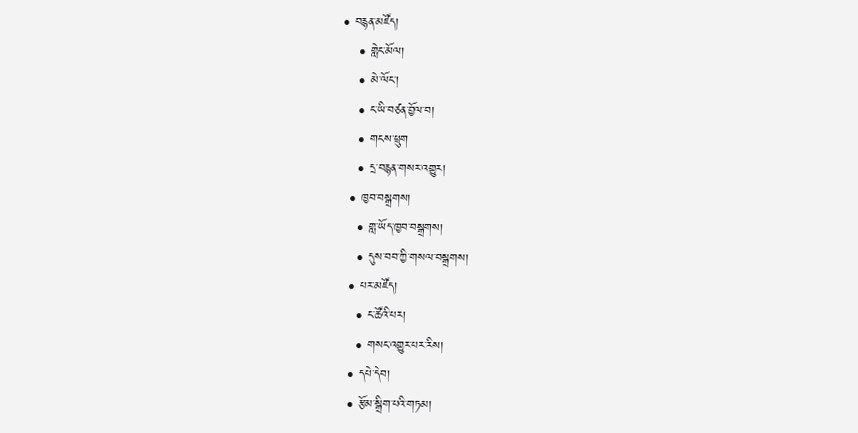• བརྙན་མཛོད།
    • གླེང་མོལ།
    • མེ་ལོང་།
    • ང་ཡི་བཙན་བྱོལ་བ།
    • གངས་ཕྲུག
    • དྲ་བརྙན་གསར་འགྱུར།
  • ཁྱབ་བསྒྲགས།
    • གླ་ཡོད་ཁྱབ་བསྒྲགས།
    • དུས་བབ་ཀྱི་གསལ་བསྒྲགས།
  • པར་མཛོད།
    • ང་ཚོའི་པར།
    • གསང་འགྱུར་པར་རིས།
  • དཔེ་དེབ།
  • རྩོམ་སྒྲིག་པའི་གཏམ།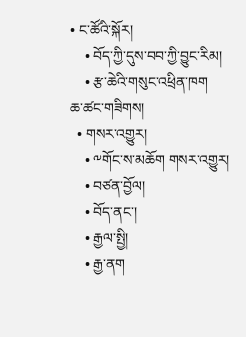• ང་ཚོའི་སྐོར།
    • བོད་ཀྱི་དུས་བབ་ཀྱི་བྱུང་རིམ།
    • རྩ་ཆེའི་གསུང་འཕྲིན་ཁག
ཆ་ཚང་གཟིགས།
  • གསར་འགྱུར།
    • ༸གོང་ས་མཆོག གསར་འགྱུར།
    • བཙན་བྱོལ།
    • བོད་ནང་།
    • རྒྱལ་སྤྱི།
    • རྒྱ་ནག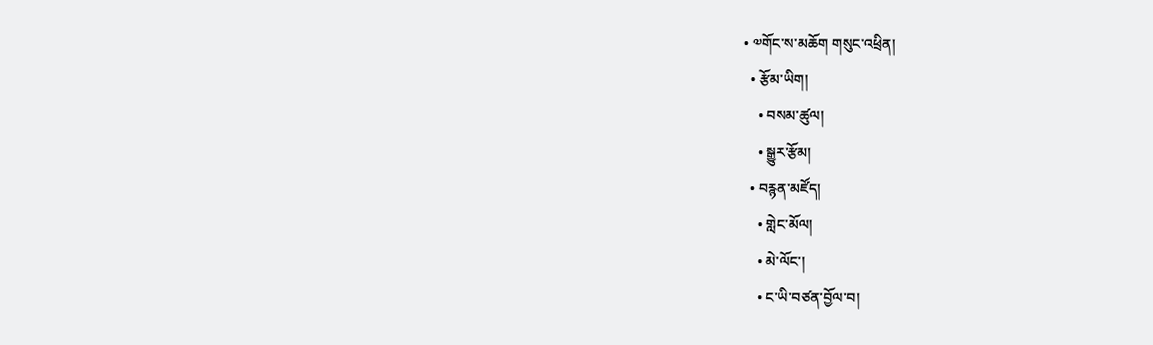• ༧གོང་ས་མཆོག གསུང་འཕྲིན།
  • རྩོམ་ཡིག།
    • བསམ་ཚུལ།
    • སྒྱུར་རྩོམ།
  • བརྙན་མཛོད།
    • གླེང་མོལ།
    • མེ་ལོང་།
    • ང་ཡི་བཙན་བྱོལ་བ།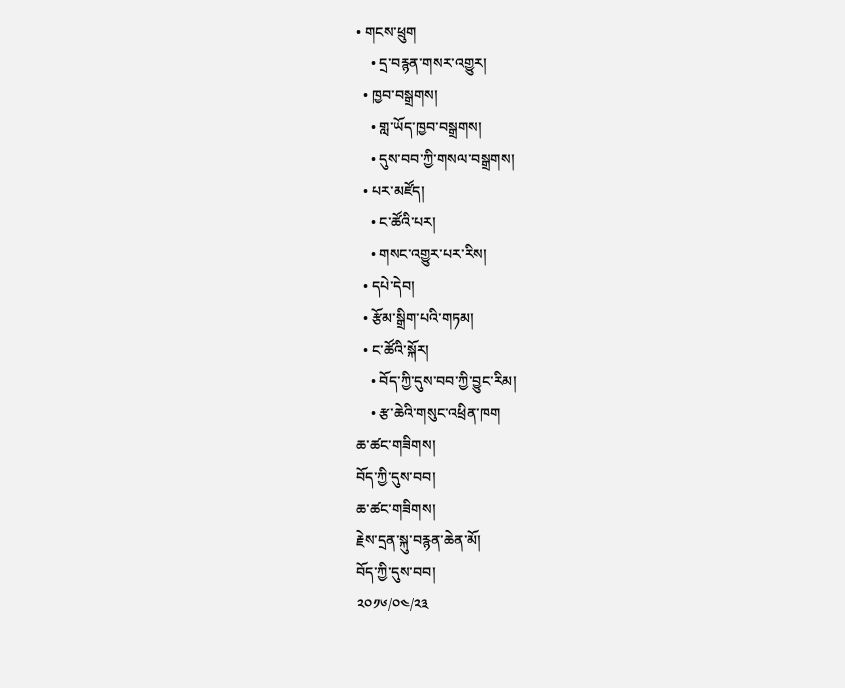• གངས་ཕྲུག
    • དྲ་བརྙན་གསར་འགྱུར།
  • ཁྱབ་བསྒྲགས།
    • གླ་ཡོད་ཁྱབ་བསྒྲགས།
    • དུས་བབ་ཀྱི་གསལ་བསྒྲགས།
  • པར་མཛོད།
    • ང་ཚོའི་པར།
    • གསང་འགྱུར་པར་རིས།
  • དཔེ་དེབ།
  • རྩོམ་སྒྲིག་པའི་གཏམ།
  • ང་ཚོའི་སྐོར།
    • བོད་ཀྱི་དུས་བབ་ཀྱི་བྱུང་རིམ།
    • རྩ་ཆེའི་གསུང་འཕྲིན་ཁག
ཆ་ཚང་གཟིགས།
བོད་ཀྱི་དུས་བབ།
ཆ་ཚང་གཟིགས།
རྗེས་དྲན་སྐུ་བརྙན་ཆེན་མོ།
བོད་ཀྱི་དུས་བབ།
༢༠༡༦/༠༤/༢༣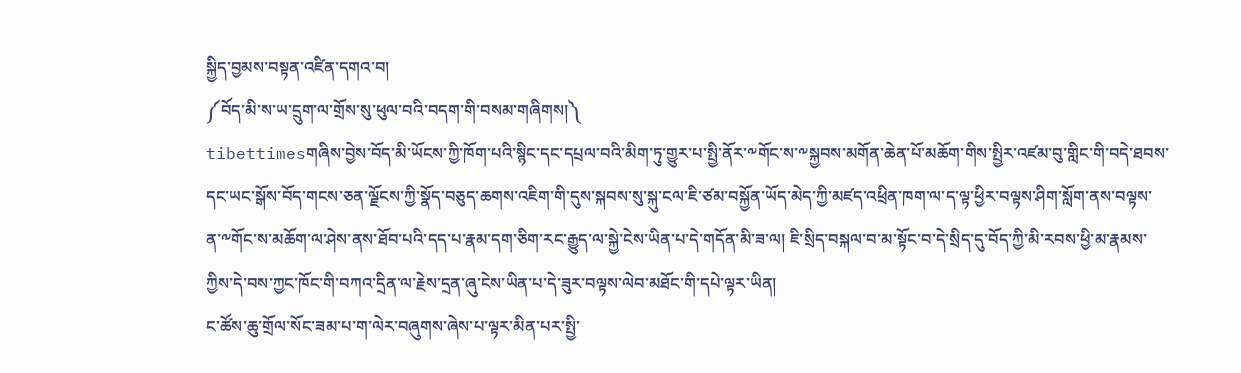སྐྱིད་བྱམས་བསྟན་འཛིན་དགའ་བ།
༼བོད་མི་ས་ཡ་དྲུག་ལ་གྲོས་སུ་ཕུལ་བའི་བདག་གི་བསམ་གཞིགས།༽
tibettimesགཞིས་བྱེས་བོད་མི་ཡོངས་ཀྱི་ཁོག་པའི་སྙིང་དང་དཔྲལ་བའི་མིག་ཏུ་གྱུར་པ་སྤྱི་ནོར་༸གོང་ས་༸སྐྱབས་མགོན་ཆེན་པོ་མཆོག་གིས་སྤྱིར་འཛམ་བུ་གླིང་གི་བདེ་ཐབས་དང་ཡང་སྒོས་བོད་གངས་ཅན་ལྗོངས་ཀྱི་སྣོད་བཅུད་ཆགས་འཇིག་གི་དུས་སྐབས་སུ་སྐུ་ངལ་ཇི་ཙམ་བསྐྱོན་ཡོད་མེད་ཀྱི་མཛད་འཕྲིན་ཁག་ལ་ད་ལྟ་ཕྱིར་བལྟས་ཤིག་སློག་ནས་བལྟས་ན་༸གོང་ས་མཆོག་ལ་ཤེས་ནས་ཐོབ་པའི་དད་པ་རྣམ་དག་ཅིག་རང་རྒྱུད་ལ་སྐྱེ་ངེས་ཡིན་པ་དེ་གདོན་མི་ཟ་ལ། ཇི་སྲིད་བསྐལ་བ་མ་སྟོང་བ་དེ་སྲིད་དུ་བོད་ཀྱི་མི་རབས་ཕྱི་མ་རྣམས་ཀྱིས་དེ་བས་ཀྱང་ཁོང་གི་བཀའ་དྲིན་ལ་རྗེས་དྲན་ཞུ་ངེས་ཡིན་པ་དེ་ཟུར་བལྟས་ལེབ་མཐོང་གི་དཔེ་ལྟར་ཡིན།
ང་ཚོས་ཆུ་གྲོལ་སོང་ཟམ་པ་ག་ལེར་བཞུགས་ཞེས་པ་ལྟར་མིན་པར་སྤྱི་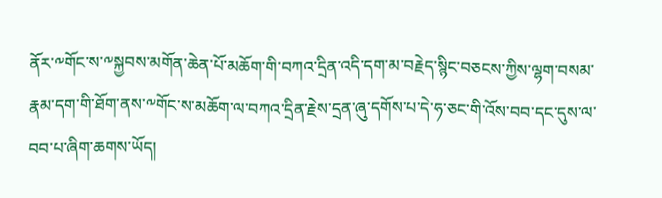ནོར་༸གོང་ས་༸སྐྱབས་མགོན་ཆེན་པོ་མཆོག་གི་བཀའ་དྲིན་འདི་དག་མ་བརྗེད་སྙིང་བཅངས་ཀྱིས་ལྷག་བསམ་རྣམ་དག་གི་ཐོག་ནས་༸གོང་ས་མཆོག་ལ་བཀའ་དྲིན་རྗེས་དྲན་ཞུ་དགོས་པ་དེ་ཧ་ཅང་གི་འོས་བབ་དང་དུས་ལ་བབ་པ་ཞིག་ཆགས་ཡོད།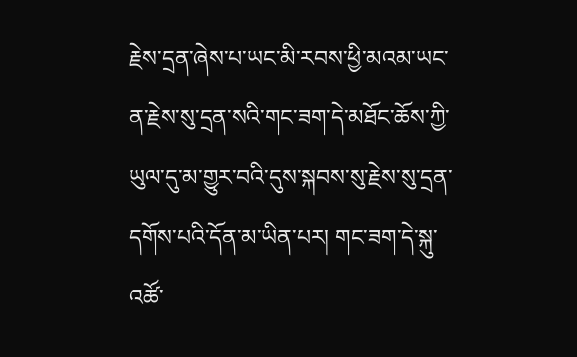རྗེས་དྲན་ཞེས་པ་ཡང་མི་རབས་ཕྱི་མའམ་ཡང་ན་རྗེས་སུ་དྲན་སའི་གང་ཟག་དེ་མཐོང་ཆོས་ཀྱི་ཡུལ་དུ་མ་གྱུར་བའི་དུས་སྐབས་སུ་རྗེས་སུ་དྲན་དགོས་པའི་དོན་མ་ཡིན་པར། གང་ཟག་དེ་སྐུ་འཚོ་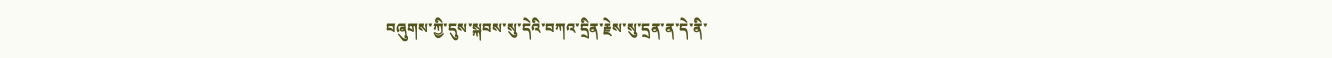བཞུགས་ཀྱི་དུས་སྐབས་སུ་དེའི་བཀའ་དྲིན་རྗེས་སུ་དྲན་ན་དེ་ནི་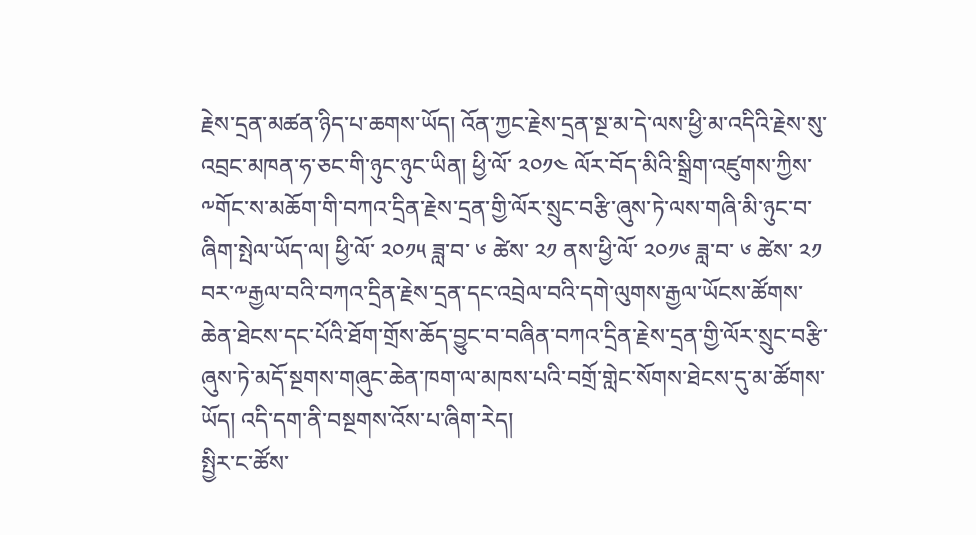རྗེས་དྲན་མཚན་ཉིད་པ་ཆགས་ཡོད། འོན་ཀྱང་རྗེས་དྲན་སྔ་མ་དེ་ལས་ཕྱི་མ་འདིའི་རྗེས་སུ་འབྲང་མཁན་ཧ་ཅང་གི་ཉུང་ཉུང་ཡིན། ཕྱི་ལོ་ ༢༠༡༤ ལོར་བོད་མིའི་སྒྲིག་འཛུགས་ཀྱིས་༸གོང་ས་མཆོག་གི་བཀའ་དྲིན་རྗེས་དྲན་གྱི་ལོར་སྲུང་བརྩི་ཞུས་ཏེ་ལས་གཞི་མི་ཉུང་བ་ཞིག་སྤེལ་ཡོད་ལ། ཕྱི་ལོ་ ༢༠༡༥ ཟླ་བ་ ༦ ཚེས་ ༢༡ ནས་ཕྱི་ལོ་ ༢༠༡༦ ཟླ་བ་ ༦ ཚེས་ ༢༡ བར་༸རྒྱལ་བའི་བཀའ་དྲིན་རྗེས་དྲན་དང་འབྲེལ་བའི་དགེ་ལུགས་རྒྱལ་ཡོངས་ཚོགས་ཆེན་ཐེངས་དང་པོའི་ཐོག་གྲོས་ཆོད་བྱུང་བ་བཞིན་བཀའ་དྲིན་རྗེས་དྲན་གྱི་ལོར་སྲུང་བརྩི་ཞུས་ཏེ་མདོ་སྔགས་གཞུང་ཆེན་ཁག་ལ་མཁས་པའི་བགྲོ་གླེང་སོགས་ཐེངས་དུ་མ་ཚོགས་ཡོད། འདི་དག་ནི་བསྔགས་འོས་པ་ཞིག་རེད།
སྤྱིར་ང་ཚོས་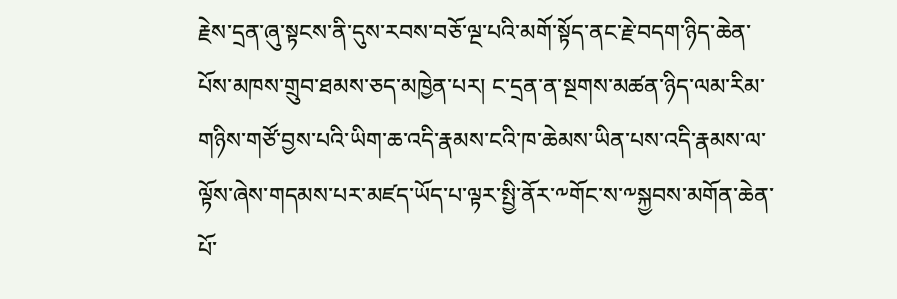རྗེས་དྲན་ཞུ་སྟངས་ནི་དུས་རབས་བཅོ་ལྔ་པའི་མགོ་སྟོད་ནང་རྗེ་བདག་ཉིད་ཆེན་པོས་མཁས་གྲུབ་ཐམས་ཅད་མཁྱེན་པར། ང་དྲན་ན་སྔགས་མཚན་ཉིད་ལམ་རིམ་གཉིས་གཙོ་བྱས་པའི་ཡིག་ཆ་འདི་རྣམས་ངའི་ཁ་ཆེམས་ཡིན་པས་འདི་རྣམས་ལ་ལྟོས་ཞེས་གདམས་པར་མཛད་ཡོད་པ་ལྟར་སྤྱི་ནོར་༸གོང་ས་༸སྐྱབས་མགོན་ཆེན་པོ་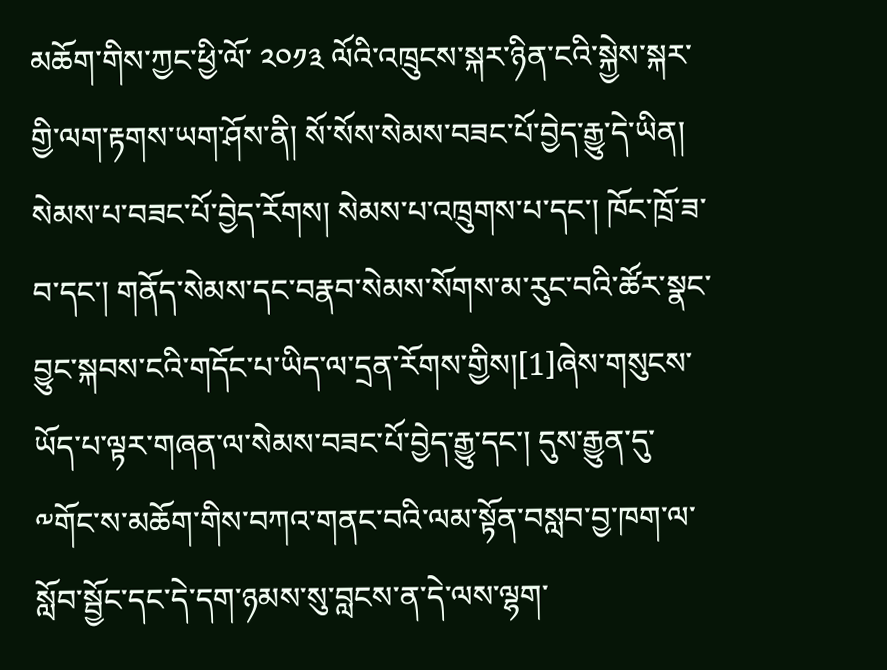མཆོག་གིས་ཀྱང་ཕྱི་ལོ་ ༢༠༡༣ ལོའི་འཁྲུངས་སྐར་ཉིན་ངའི་སྐྱེས་སྐར་གྱི་ལག་རྟགས་ཡག་ཤོས་ནི། སོ་སོས་སེམས་བཟང་པོ་བྱེད་རྒྱུ་དེ་ཡིན། སེམས་པ་བཟང་པོ་བྱེད་རོགས། སེམས་པ་འཁྲུགས་པ་དང་། ཁོང་ཁྲོ་ཟ་བ་དང་། གནོད་སེམས་དང་བརྣབ་སེམས་སོགས་མ་རུང་བའི་ཚོར་སྣང་བྱུང་སྐབས་ངའི་གདོང་པ་ཡིད་ལ་དྲན་རོགས་གྱིས།[1]ཞེས་གསུངས་ཡོད་པ་ལྟར་གཞན་ལ་སེམས་བཟང་པོ་བྱེད་རྒྱུ་དང་། དུས་རྒྱུན་དུ་༸གོང་ས་མཆོག་གིས་བཀའ་གནང་བའི་ལམ་སྟོན་བསླབ་བྱ་ཁག་ལ་སློབ་སྦྱོང་དང་དེ་དག་ཉམས་སུ་བླངས་ན་དེ་ལས་ལྷག་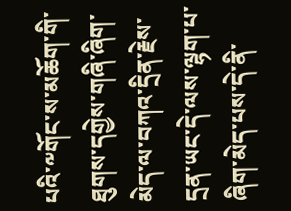པའི་༸གོང་ས་མཆོག་གི་ཐུགས་དགྱེས་གཞི་ཞིག་མེད་ལ་བཀའ་དྲིན་རྗེས་དྲན་ཡང་དེ་ལས་ལྷག་པ་ཞིག་མེད་པས་དེ་ནི་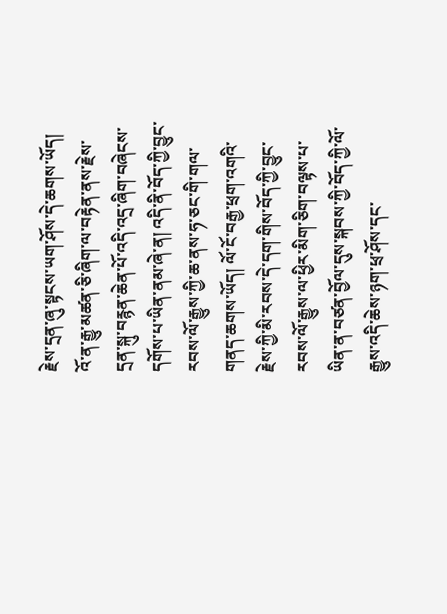རྗེས་དྲན་ཞུ་སྟངས་ཡག་ཤོས་དེ་ཆགས་ཡོད།
འོ་ན་རྒྱུ་མཚན་ཅི་ཞིག་ལ་བརྟེན་ནས་རྗེས་དྲན་སྐུ་བརྙན་ཆེན་པོ་འདི་འདྲ་ཞིག་བཞེངས་དགོས་པ་ཡིན་ནམ་ཞེ་ན། འདི་ནི་བོད་ཀྱི་བྱུང་རབས་ལོ་རྒྱུས་ཀྱི་ཆ་ནས་ཧ་ཅང་གི་གལ་གནད་ཆགས་ཡོད། ལོ་ངོ་བརྒྱ་ཕྲག་འགའི་རྗེས་ཀྱི་མི་རབས་དེ་དག་གིས་བོད་ཀྱི་བྱུང་རབས་ལོ་རྒྱུས་ལ་ཕྱིར་མིག་ཅིག་བལྟས་པ་ཡིན་ན་བཙན་བྱོལ་དུས་སྐབས་ཀྱི་བོད་ཀྱི་ལོ་རྒྱུས་འདི་ཆེས་ཉག་ཕྲ་ཤོས་དང་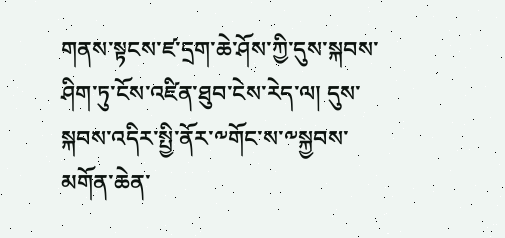གནས་སྟངས་ཛ་དྲག་ཆེ་ཤོས་ཀྱི་དུས་སྐབས་ཤིག་ཏུ་ངོས་འཛིན་ཐུབ་ངེས་རེད་ལ། དུས་སྐབས་འདིར་སྤྱི་ནོར་༸གོང་ས་༸སྐྱབས་མགོན་ཆེན་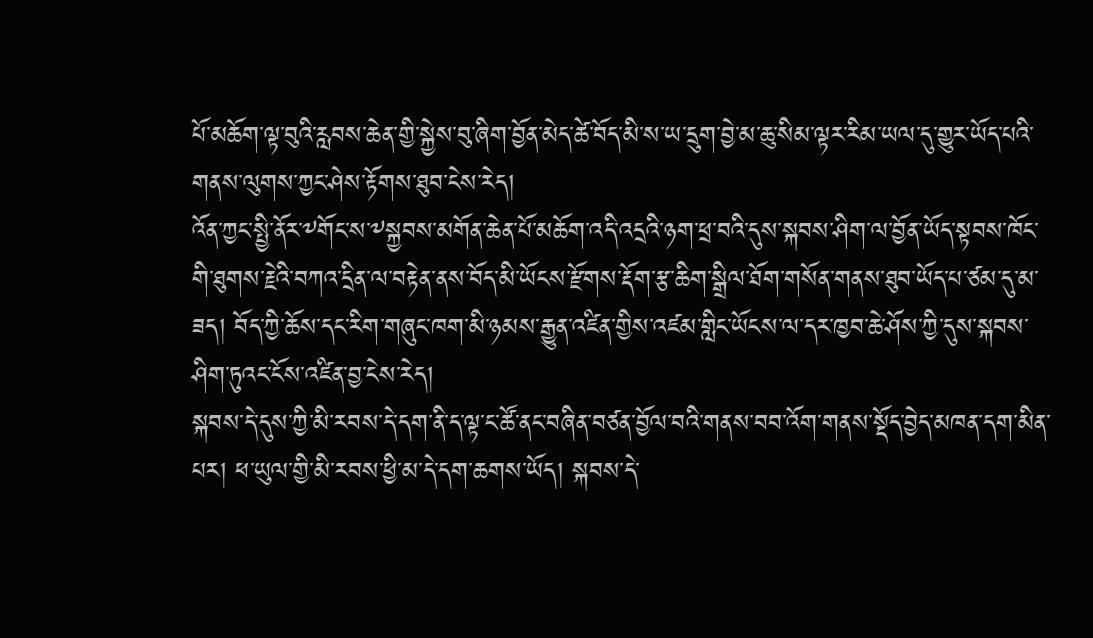པོ་མཆོག་ལྟ་བུའི་རླབས་ཆེན་གྱི་སྐྱེས་བུ་ཞིག་བྱོན་མེད་ཚེ་བོད་མི་ས་ཡ་དྲུག་བྱེ་མ་ཆུ་སིམ་ལྟར་རིམ་ཡལ་དུ་གྱུར་ཡོད་པའི་གནས་ལུགས་ཀྱང་ཤེས་རྟོགས་ཐུབ་ངེས་རེད།
འོན་ཀྱང་སྤྱི་ནོར་༸གོང་ས་༸སྐྱབས་མགོན་ཆེན་པོ་མཆོག་འདི་འདྲའི་ཉག་ཕྲ་བའི་དུས་སྐབས་ཤིག་ལ་བྱོན་ཡོད་སྟབས་ཁོང་གི་ཐུགས་རྗེའི་བཀའ་དྲིན་ལ་བརྟེན་ནས་བོད་མི་ཡོངས་རྫོགས་རྡོག་རྩ་ཆིག་སྒྲིལ་ཐོག་གསོན་གནས་ཐུབ་ཡོད་པ་ཙམ་དུ་མ་ཟད། བོད་ཀྱི་ཆོས་དང་རིག་གཞུང་ཁག་མི་ཉམས་རྒྱུན་འཛིན་གྱིས་འཛམ་གླིང་ཡོངས་ལ་དར་ཁྱབ་ཆེ་ཤོས་ཀྱི་དུས་སྐབས་ཤིག་ཏུའང་ངོས་འཛིན་བྱ་ངེས་རེད།
སྐབས་དེ་དུས་ཀྱི་མི་རབས་དེ་དག་ནི་ད་ལྟ་ང་ཚོ་ནང་བཞིན་བཙན་བྱོལ་བའི་གནས་བབ་འོག་གནས་སྡོད་བྱེད་མཁན་དག་མིན་པར། ཕ་ཡུལ་གྱི་མི་རབས་ཕྱི་མ་དེ་དག་ཆགས་ཡོད། སྐབས་དེ་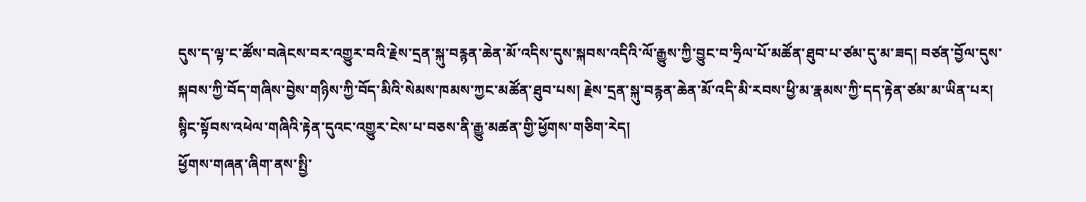དུས་ད་ལྟ་ང་ཚོས་བཞེངས་བར་འགྱུར་བའི་རྗེས་དྲན་སྐུ་བརྙན་ཆེན་མོ་འདིས་དུས་སྐབས་འདིའི་ལོ་རྒྱུས་ཀྱི་བྱུང་བ་ཧྲིལ་པོ་མཚོན་ཐུབ་པ་ཙམ་དུ་མ་ཟད། བཙན་བྱོལ་དུས་སྐབས་ཀྱི་བོད་གཞིས་བྱེས་གཉིས་ཀྱི་བོད་མིའི་སེམས་ཁམས་ཀྱང་མཚོན་ཐུབ་པས། རྗེས་དྲན་སྐུ་བརྙན་ཆེན་མོ་འདི་མི་རབས་ཕྱི་མ་རྣམས་ཀྱི་དད་རྟེན་ཙམ་མ་ཡིན་པར། སྙིང་སྟོབས་འཕེལ་གཞིའི་རྟེན་དུའང་འགྱུར་ངེས་པ་བཅས་ནི་རྒྱུ་མཚན་གྱི་ཕྱོགས་གཅིག་རེད།
ཕྱོགས་གཞན་ཞིག་ནས་སྤྱི་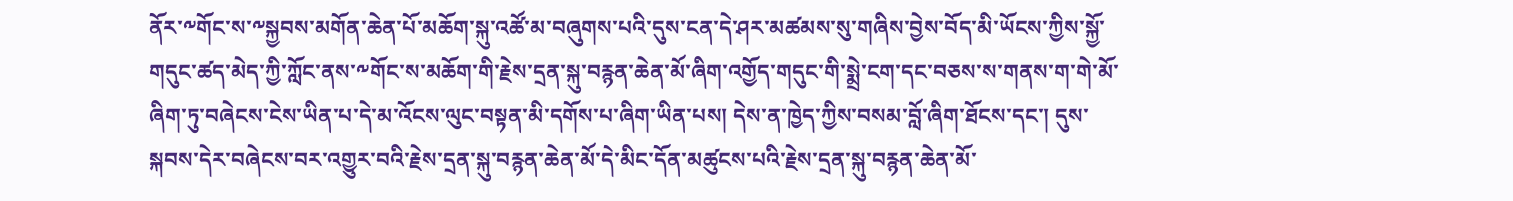ནོར་༸གོང་ས་༸སྐྱབས་མགོན་ཆེན་པོ་མཆོག་སྐུ་འཚོ་མ་བཞུགས་པའི་དུས་ངན་དེ་ཤར་མཚམས་སུ་གཞིས་བྱེས་བོད་མི་ཡོངས་ཀྱིས་སྐྱོ་གདུང་ཚད་མེད་ཀྱི་ཀློང་ནས་༸གོང་ས་མཆོག་གི་རྗེས་དྲན་སྐུ་བརྙན་ཆེན་མོ་ཞིག་འགྱོད་གདུང་གི་སྨྲེ་ངག་དང་བཅས་ས་གནས་ག་གེ་མོ་ཞིག་ཏུ་བཞེངས་ངེས་ཡིན་པ་དེ་མ་འོངས་ལུང་བསྟན་མི་དགོས་པ་ཞིག་ཡིན་པས། དེས་ན་ཁྱེད་ཀྱིས་བསམ་བློ་ཞིག་ཐོངས་དང་། དུས་སྐབས་དེར་བཞེངས་བར་འགྱུར་བའི་རྗེས་དྲན་སྐུ་བརྙན་ཆེན་མོ་དེ་མིང་དོན་མཚུངས་པའི་རྗེས་དྲན་སྐུ་བརྙན་ཆེན་མོ་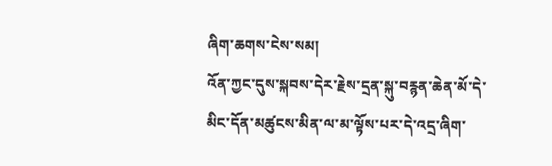ཞིག་ཆགས་ངེས་སམ།
འོན་ཀྱང་དུས་སྐབས་དེར་རྗེས་དྲན་སྐུ་བརྙན་ཆེན་མོ་དེ་མིང་དོན་མཚུངས་མིན་ལ་མ་ལྟོས་པར་དེ་འདྲ་ཞིག་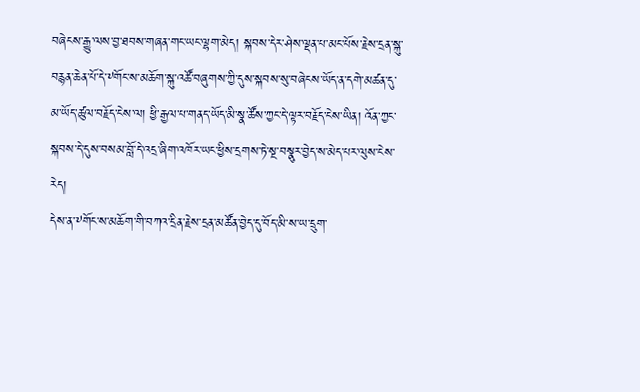བཞེངས་རྒྱུ་ལས་བྱ་ཐབས་གཞན་གང་ཡང་ལྷག་མེད། སྐབས་དེར་ཤེས་ལྡན་པ་མང་པོས་རྗེས་དྲན་སྐུ་བརྙན་ཆེན་པོ་དེ་༸གོང་ས་མཆོག་སྐུ་འཚོ་བཞུགས་ཀྱི་དུས་སྐབས་སུ་བཞེངས་ཡོད་ན་དགེ་མཚན་དུ་མ་ཡོད་ཚུལ་བརྗོད་ངེས་ལ། ཕྱི་རྒྱལ་པ་གནད་ཡོད་མི་སྣ་ཚོས་ཀྱང་དེ་ལྟར་བརྗོད་ངེས་ཡིན། འོན་ཀྱང་སྐབས་དེ་དུས་བསམ་བློ་དེ་འདྲ་ཞིག་འཁོར་ཡང་ཕྱིས་དྲགས་ཏེ་སྔ་བསྣུར་བྱེད་ས་མེད་པར་ལུས་ངེས་རེད།
དེས་ན་༸གོང་ས་མཆོག་གི་བཀའ་དྲིན་རྗེས་དྲན་མཚོན་བྱེད་དུ་བོད་མི་ས་ཡ་དྲུག་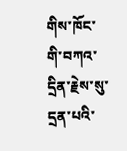གིས་ཁོང་གི་བཀའ་དྲིན་རྗེས་སུ་དྲན་པའི་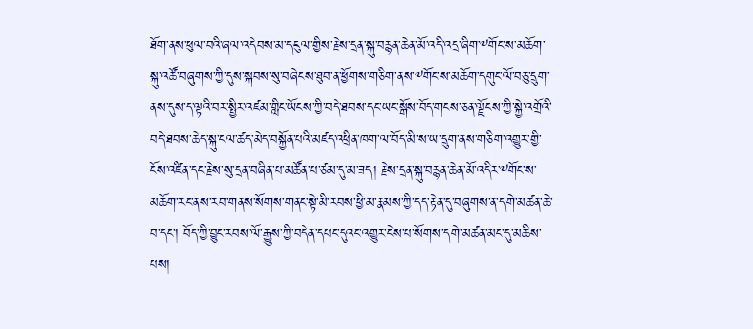ཐོག་ནས་ཕུལ་བའི་ཞལ་འདེབས་མ་དངུལ་གྱིས་རྗེས་དྲན་སྐུ་བརྙན་ཆེན་མོ་འདི་འདྲ་ཞིག་༸གོང་ས་མཆོག་སྐུ་འཚོ་བཞུགས་ཀྱི་དུས་སྐབས་སུ་བཞེངས་ཐུབ་ན་ཕྱོགས་གཅིག་ནས་༸གོང་ས་མཆོག་དགུང་ལོ་བཅུ་དྲུག་ནས་དུས་ད་ལྟའི་བར་སྤྱིར་འཛམ་གླིང་ཡོངས་ཀྱི་བདེ་ཐབས་དང་ཡང་སྒོས་བོད་གངས་ཅན་ལྗོངས་ཀྱི་སྐྱེ་འགྲོའི་བདེ་ཐབས་ཆེད་སྐུ་ངལ་ཚད་མེད་བསྐྱོན་པའི་མཛད་འཕྲིན་ཁག་ལ་བོད་མི་ས་ཡ་དྲུག་ནས་གཅིག་འགྱུར་གྱི་ངོས་འཛིན་དང་རྗེས་སུ་དྲན་བཞིན་པ་མཚོན་པ་ཙམ་དུ་མ་ཟད། རྗེས་དྲན་སྐུ་བརྙན་ཆེན་མོ་འདིར་༸གོང་ས་མཆོག་རང་ནས་རབ་གནས་སོགས་གནང་སྟེ་མི་རབས་ཕྱི་མ་རྣམས་ཀྱི་དད་རྟེན་དུ་བཞུགས་ན་དགེ་མཚན་ཆེ་བ་དང་། བོད་ཀྱི་བྱུང་རབས་ལོ་རྒྱུས་ཀྱི་བདེན་དཔང་དུའང་འགྱུར་ངེས་པ་སོགས་དགེ་མཚན་མང་དུ་མཆིས་པས།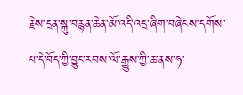རྗེས་དྲན་སྐུ་བརྙན་ཆེན་མོ་འདི་འདྲ་ཞིག་བཞེངས་དགོས་པ་དེ་བོད་ཀྱི་བྱུང་རབས་ལོ་རྒྱུས་ཀྱི་ཆ་ནས་ཧ་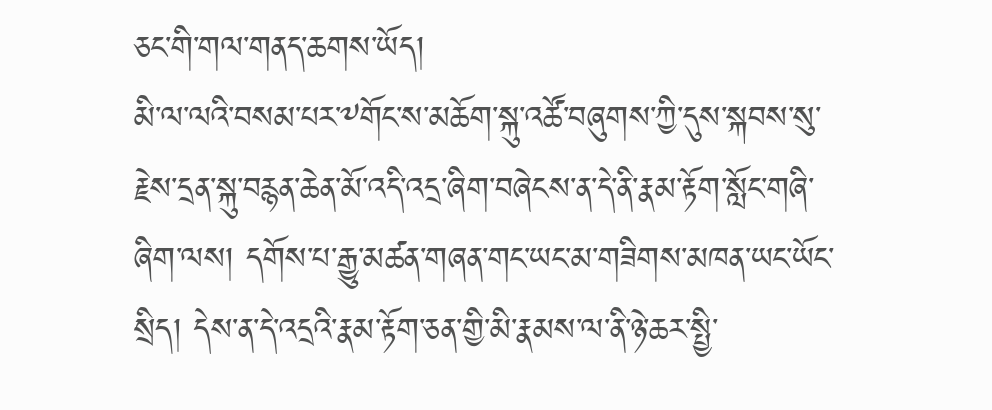ཅང་གི་གལ་གནད་ཆགས་ཡོད།
མི་ལ་ལའི་བསམ་པར་༸གོང་ས་མཆོག་སྐུ་འཚོ་བཞུགས་ཀྱི་དུས་སྐབས་སུ་རྗེས་དྲན་སྐུ་བརྙན་ཆེན་མོ་འདི་འདྲ་ཞིག་བཞེངས་ན་དེ་ནི་རྣམ་རྟོག་སློང་གཞི་ཞིག་ལས། དགོས་པ་རྒྱུ་མཚན་གཞན་གང་ཡང་མ་གཟིགས་མཁན་ཡང་ཡོང་སྲིད། དེས་ན་དེ་འདྲའི་རྣམ་རྟོག་ཅན་གྱི་མི་རྣམས་ལ་ནི་ཉེ་ཆར་སྤྱི་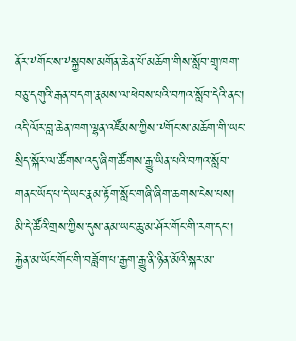ནོར་༸གོང་ས་༸སྐྱབས་མགོན་ཆེན་པོ་མཆོག་གིས་སློབ་གྲྭ་ཁག་བཅུ་དགུའི་རྒན་བདག་རྣམས་ལ་ཕེབས་པའི་བཀའ་སློབ་དེའི་ནང་། འདི་ལོར་བླ་ཆེན་ཁག་ལྷན་འཛོམས་ཀྱིས་༸གོང་ས་མཆོག་གི་ཡང་སྲིད་སྐོར་ལ་ཚོགས་འདུ་ཞིག་ཚོགས་རྒྱུ་ཡིན་པའི་བཀའ་སློབ་གནང་ཡོད་པ་དེ་ཡང་རྣམ་རྟོག་སློང་གཞི་ཞིག་ཆགས་ངེས་པས། མི་དེ་ཚོའི་གྲས་ཀྱིས་དུས་ནམ་ཡང་ཆུ་མ་ཤོར་གོང་གི་རག་དང་། རྐྱེན་མ་ཡོང་གོང་གི་བཟློག་པ་རྒྱག་རྒྱུ་ནི་ཉིན་མོའི་སྐར་མ་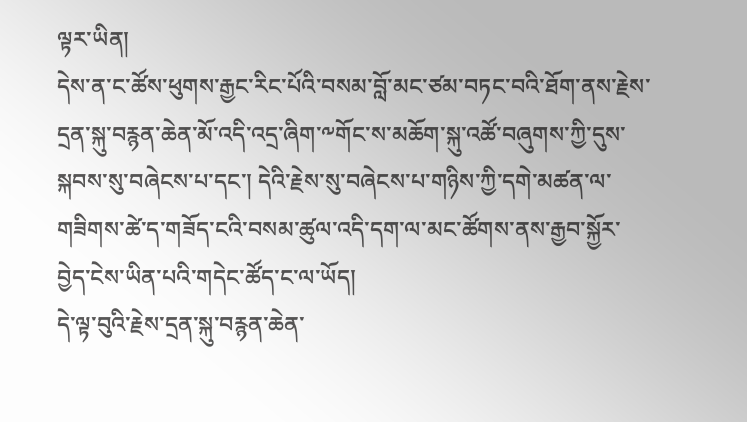ལྟར་ཡིན།
དེས་ན་ང་ཚོས་ཕུགས་རྒྱང་རིང་པོའི་བསམ་བློ་མང་ཙམ་བཏང་བའི་ཐོག་ནས་རྗེས་དྲན་སྐུ་བརྙན་ཆེན་མོ་འདི་འདྲ་ཞིག་༸གོང་ས་མཆོག་སྐུ་འཚོ་བཞུགས་ཀྱི་དུས་སྐབས་སུ་བཞེངས་པ་དང་། དེའི་རྗེས་སུ་བཞེངས་པ་གཉིས་ཀྱི་དགེ་མཚན་ལ་གཟིགས་ཚེ་ད་གཟོད་ངའི་བསམ་ཚུལ་འདི་དག་ལ་མང་ཚོགས་ནས་རྒྱབ་སྐྱོར་བྱེད་ངེས་ཡིན་པའི་གདེང་ཚོད་ང་ལ་ཡོད།
དེ་ལྟ་བུའི་རྗེས་དྲན་སྐུ་བརྙན་ཆེན་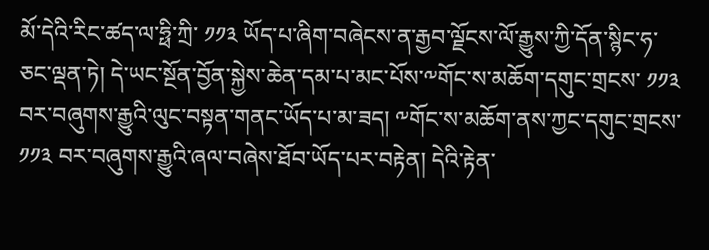མོ་དེའི་རིང་ཚད་ལ་ཧྥི་ཀྲི་ ༡༡༣ ཡོད་པ་ཞིག་བཞེངས་ན་རྒྱབ་ལྗོངས་ལོ་རྒྱུས་ཀྱི་དོན་སྙིང་ཧ་ཅང་ལྡན་ཏེ། དེ་ཡང་སྔོན་བྱོན་སྐྱེས་ཆེན་དམ་པ་མང་པོས་༸གོང་ས་མཆོག་དགུང་གྲངས་ ༡༡༣ བར་བཞུགས་རྒྱུའི་ལུང་བསྟན་གནང་ཡོད་པ་མ་ཟད། ༸གོང་ས་མཆོག་ནས་ཀྱང་དགུང་གྲངས་ ༡༡༣ བར་བཞུགས་རྒྱུའི་ཞལ་བཞེས་ཐོབ་ཡོད་པར་བརྟེན། དེའི་རྟེན་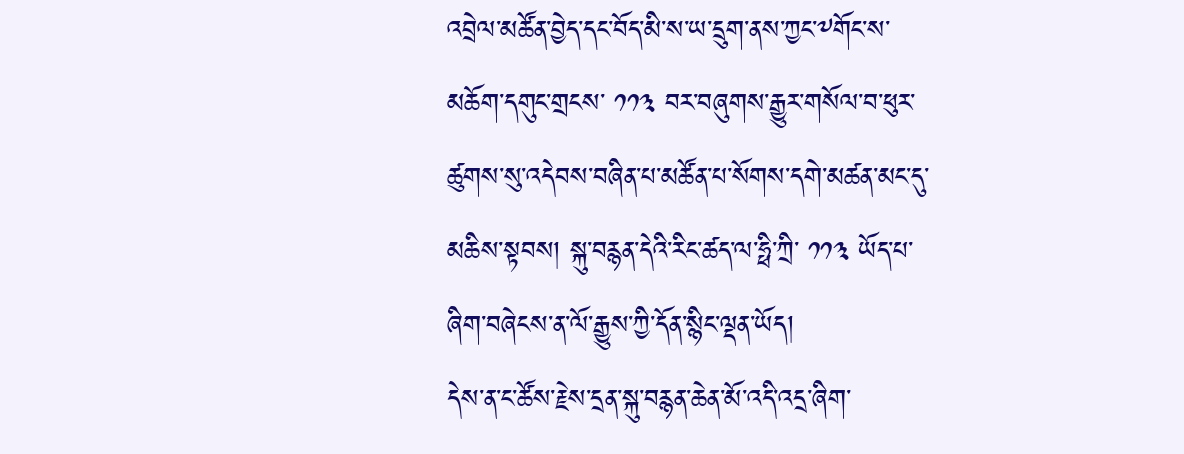འབྲེལ་མཚོན་བྱེད་དང་བོད་མི་ས་ཡ་དྲུག་ནས་ཀྱང་༸གོང་ས་མཆོག་དགུང་གྲངས་ ༡༡༣ བར་བཞུགས་རྒྱུར་གསོལ་བ་ཕུར་ཚུགས་སུ་འདེབས་བཞིན་པ་མཚོན་པ་སོགས་དགེ་མཚན་མང་དུ་མཆིས་སྟབས། སྐུ་བརྙན་དེའི་རིང་ཚད་ལ་ཧྥི་ཀྲི་ ༡༡༣ ཡོད་པ་ཞིག་བཞེངས་ན་ལོ་རྒྱུས་ཀྱི་དོན་སྙིང་ལྡན་ཡོད།
དེས་ན་ང་ཚོས་རྗེས་དྲན་སྐུ་བརྙན་ཆེན་མོ་འདི་འདྲ་ཞིག་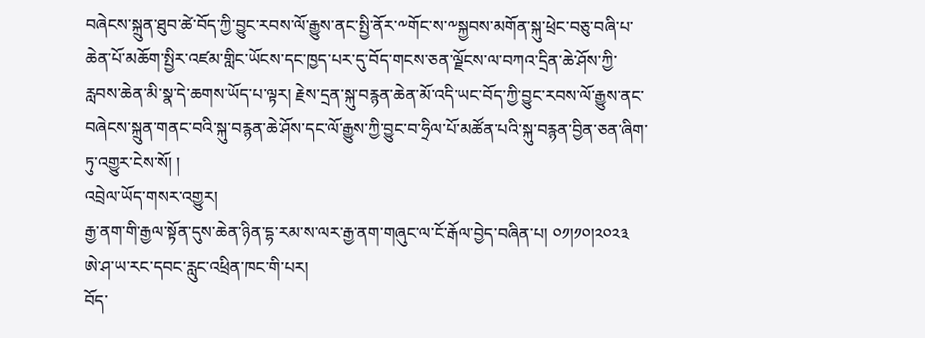བཞེངས་སྐྲུན་ཐུབ་ཚེ་བོད་ཀྱི་བྱུང་རབས་ལོ་རྒྱུས་ནང་སྤྱི་ནོར་༸གོང་ས་༸སྐྱབས་མགོན་སྐུ་ཕྲེང་བཅུ་བཞི་པ་ཆེན་པོ་མཆོག་སྤྱིར་འཛམ་གླིང་ཡོངས་དང་ཁྱད་པར་དུ་བོད་གངས་ཅན་ལྗོངས་ལ་བཀའ་དྲིན་ཆེ་ཤོས་ཀྱི་རླབས་ཆེན་མི་སྣ་དེ་ཆགས་ཡོད་པ་ལྟར། རྗེས་དྲན་སྐུ་བརྙན་ཆེན་མོ་འདི་ཡང་བོད་ཀྱི་བྱུང་རབས་ལོ་རྒྱུས་ནང་བཞེངས་སྐྲུན་གནང་བའི་སྐུ་བརྙན་ཆེ་ཤོས་དང་ལོ་རྒྱུས་ཀྱི་བྱུང་བ་ཧྲིལ་པོ་མཚོན་པའི་སྐུ་བརྙན་བྱིན་ཅན་ཞིག་ཏུ་འགྱུར་ངེས་སོ། །
འབྲེལ་ཡོད་གསར་འགྱུར།
རྒྱ་ནག་གི་རྒྱལ་སྟོན་དུས་ཆེན་ཉིན་དྷ་རམ་ས་ལར་རྒྱ་ནག་གཞུང་ལ་ངོ་རྒོལ་བྱེད་བཞིན་པ། ༠༡།༡༠།༢༠༢༣ ཨེ་ཤ་ཡ་རང་དབང་རླུང་འཕྲིན་ཁང་གི་པར།
བོད་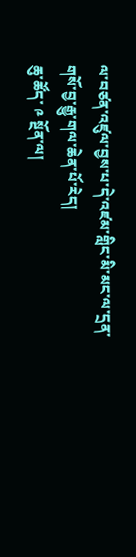ལ་བཙན་འཛུལ་བྱས་པ་དེ་འཛམ་གླིང་མི་མང་ལ་དྲན་གསོ་བྱ་རྒྱུ་གལ་ཆེན་པོ་རེད།
ཆུ་ཚོད་ ༩ སྔོན་ལ།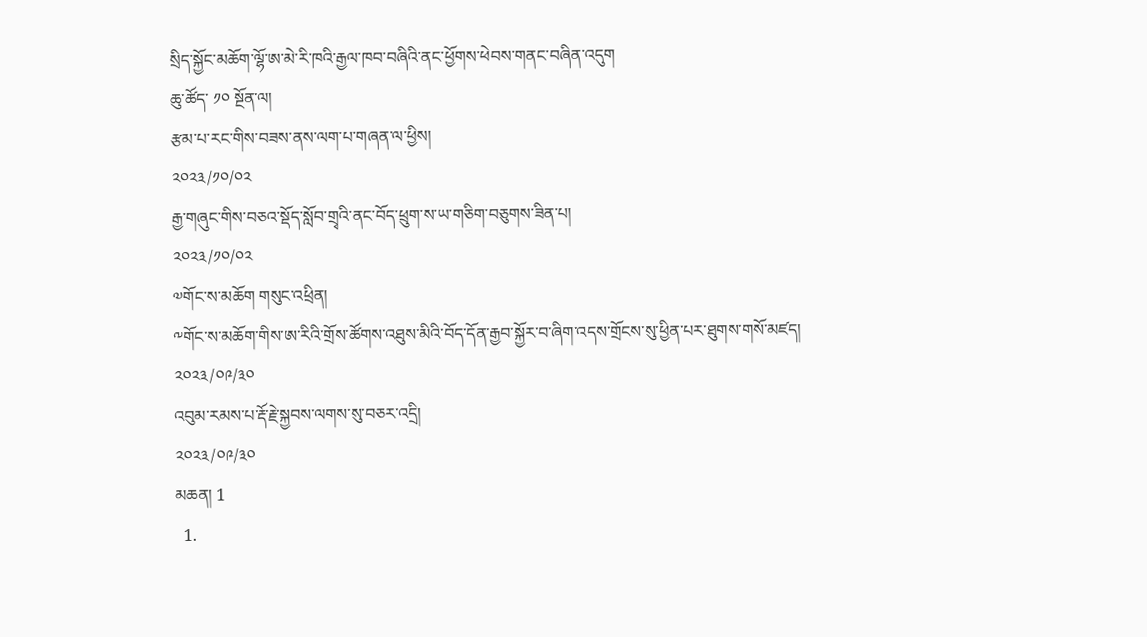སྲིད་སྐྱོང་མཆོག་ལྷོ་ཨ་མེ་རི་ཁའི་རྒྱལ་ཁབ་བཞིའི་ནང་ཕྱོགས་ཕེབས་གནང་བཞིན་འདུག
ཆུ་ཚོད་ ༡༠ སྔོན་ལ།
རྩམ་པ་རང་གིས་བཟས་ནས་ལག་པ་གཞན་ལ་ཕྱིས།
༢༠༢༣/༡༠/༠༢
རྒྱ་གཞུང་གིས་བཅའ་སྡོད་སློབ་གྲྭའི་ནང་བོད་ཕྲུག་ས་ཡ་གཅིག་བཅུགས་ཟིན་པ།
༢༠༢༣/༡༠/༠༢
༧གོང་ས་མཆོག གསུང་འཕྲིན།
༸གོང་ས་མཆོག་གིས་ཨ་རིའི་གྲོས་ཚོགས་འཐུས་མིའི་བོད་དོན་རྒྱབ་སྐྱོར་བ་ཞིག་འདས་གྲོངས་སུ་ཕྱིན་པར་ཐུགས་གསོ་མཛད།
༢༠༢༣/༠༩/༣༠
འབུམ་རམས་པ་རྡོ་རྗེ་སྐྱབས་ལགས་སུ་བཅར་འདྲི།
༢༠༢༣/༠༩/༣༠
མཆན། 1
  1.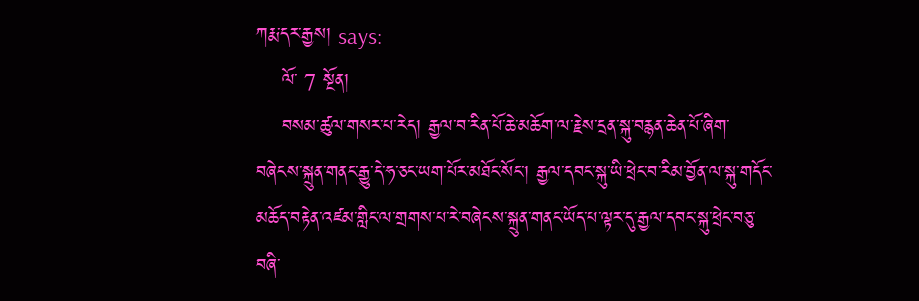ཀརྨ་དར་རྒྱས། says:
    ལོ་ 7 སྔོན།
    བསམ་ཚུལ་གསར་པ་རེད། རྒྱལ་བ་རིན་པོ་ཆེ་མཆོག་ལ་རྗེས་དྲན་སྐུ་བརྙན་ཆེན་པོ་ཞིག་བཞེངས་སྐྲུན་གནང་རྒྱུ་དེ་ཧ་ཅང་ཡག་པོར་མཐོང་སོང་། རྒྱལ་དབང་སྐུ་ཡི་ཕྲེང་བ་རིམ་བྱོན་ལ་སྐུ་གདོང་མཆོད་བརྟེན་འཛམ་གླིང་ལ་གྲགས་པ་རེ་བཞེངས་སྐྲུན་གནང་ཡོད་པ་ལྟར་དུ་རྒྱལ་དབང་སྐུ་ཕྲེང་བཅུ་བཞི་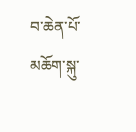བ་ཆེན་པོ་མཆོག་སྐུ་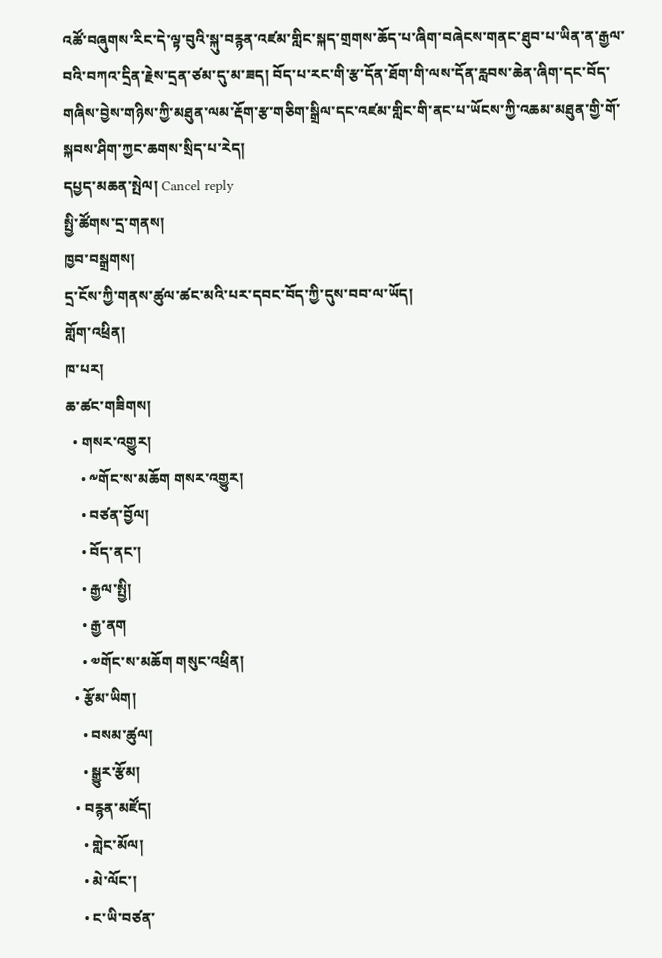འཚོ་བཞུགས་རིང་དེ་ལྟ་བུའི་སྐུ་བརྙན་འཛམ་གླིང་སྐད་གྲགས་ཆོད་པ་ཞིག་བཞེངས་གནང་ཐུབ་པ་ཡིན་ན་རྒྱལ་བའི་བཀའ་དྲིན་རྗེས་དྲན་ཙམ་དུ་མ་ཟད། བོད་པ་རང་གི་རྩ་དོན་ཐོག་གི་ལས་དོན་རླབས་ཆེན་ཞིག་དང་བོད་གཞིས་བྱེས་གཉིས་ཀྱི་མཐུན་ལམ་རྡོག་རྩ་གཅིག་སྒྲིལ་དང་འཛམ་གླིང་གི་ནང་པ་ཡོངས་ཀྱི་འཆམ་མཐུན་གྱི་གོ་སྐབས་ཤིག་ཀྱང་ཆགས་སྲིད་པ་རེད།
དཔྱད་མཆན་སྤེལ། Cancel reply
སྤྱི་ཚོགས་དྲ་གནས།
ཁྱབ་བསྒྲགས།
དྲ་ངོས་ཀྱི་གནས་ཚུལ་ཚང་མའི་པར་དབང་བོད་ཀྱི་དུས་བབ་ལ་ཡོད།
གློག་འཕྲིན།
ཁ་པར།
ཆ་ཚང་གཟིགས།
  • གསར་འགྱུར།
    • ༸གོང་ས་མཆོག གསར་འགྱུར།
    • བཙན་བྱོལ།
    • བོད་ནང་།
    • རྒྱལ་སྤྱི།
    • རྒྱ་ནག
    • ༧གོང་ས་མཆོག གསུང་འཕྲིན།
  • རྩོམ་ཡིག།
    • བསམ་ཚུལ།
    • སྒྱུར་རྩོམ།
  • བརྙན་མཛོད།
    • གླེང་མོལ།
    • མེ་ལོང་།
    • ང་ཡི་བཙན་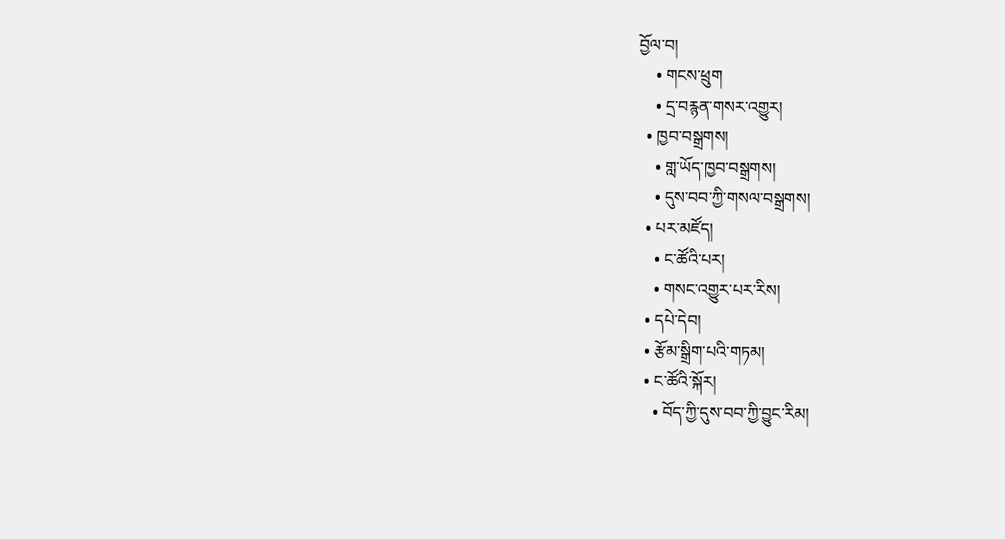བྱོལ་བ།
    • གངས་ཕྲུག
    • དྲ་བརྙན་གསར་འགྱུར།
  • ཁྱབ་བསྒྲགས།
    • གླ་ཡོད་ཁྱབ་བསྒྲགས།
    • དུས་བབ་ཀྱི་གསལ་བསྒྲགས།
  • པར་མཛོད།
    • ང་ཚོའི་པར།
    • གསང་འགྱུར་པར་རིས།
  • དཔེ་དེབ།
  • རྩོམ་སྒྲིག་པའི་གཏམ།
  • ང་ཚོའི་སྐོར།
    • བོད་ཀྱི་དུས་བབ་ཀྱི་བྱུང་རིམ།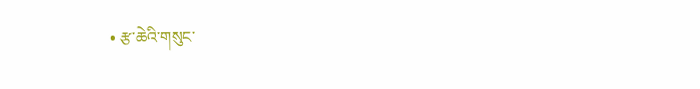• རྩ་ཆེའི་གསུང་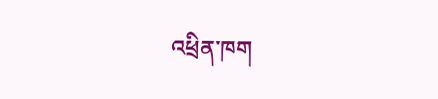འཕྲིན་ཁག